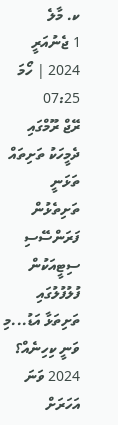ކ. މާލެ
1 ޖެނުއަރީ 2024 | ހޯމަ 07:25
ރޭޖް ރޫމްގައި ދެމީހަކު ތަށިތައް ތަޅަނީ
ތަށިތެޅުން
ފަރަންސޭސި ސިޓީއަކުން ފުލުފުލުގައި ތަށިތަޅާ އަޑު...މި ވަނީ ކިހިނެއް؟
2024 ވަނަ އަހަރަށް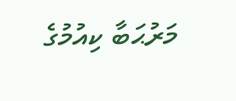މަރުޙަބާ ކިއުމުގެ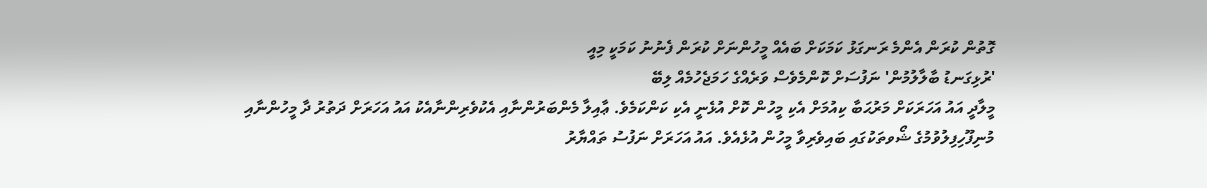ގޮތުން ކުރަން އެންމެ ރަނގަޅު ކަމަކަށް ބައެއް މީހުންނަށް ކުރަން ފެނުނު ކަމަކީ މިއީ
'ރުޅިގަނޑު ބާލާލުމުން' ނަފުސަށް ކޮންމެވެސް ވަރެއްގެ ހަމަޖެހުމެއް ލިބޭ
މީލާދީ އައު އަހަރަކަށް މަރުޙަބާ ކިއުމަށް އެކި މީހުން ކޮށް އުޅެނީ އެކި ކަންކަމެވެ. ޢާއިލާ މެންބަރުންނާއި އެކުވެރިންނާއެކު އައު އަހަރަށް ދަތުރު ދާ މީހުންނާއި މުނިފޫހިފިލުވުމުގެ ޝޯވތަކުގައި ބައިވެރިވާ މީހުން އުޅެއެވެ. އައު އަހަރަށް ނަފުސު ތައްޔާރު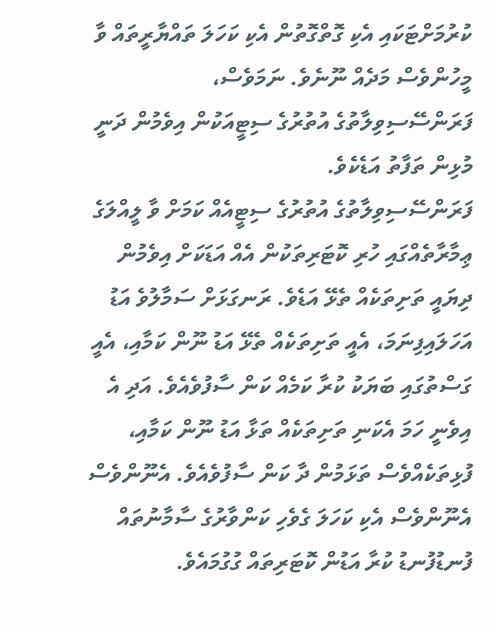ކުރުމަށްޓަކައި އެކި ގޮތްގޮތުން އެކި ކަހަލަ ތައްޔާރީތައް ވާ މީހުންވެސް މަދެއް ނޫނެވެ. ނަމަވެސް، ފަރަންސޭސިވިލާތުގެ އުތުރުގެ ސިޓީއަކުން އިވެމުން ދަނީ މުޅިން ތަފާތު އަޑެކެވެ.
ފަރަންސޭސިވިލާތުގެ އުތުރުގެ ސިޓީއެއް ކަމަށް ވާ ލީއްލަގެ ޢިމާރާތެއްގައި ހުރި ކޮޓަރިތަކުން އެއް އަޑަކަށް އިވެމުން ދިޔައީ ތަށިތަކެއް ތެޅޭ އަޑެވެ. ރަނގަޅަށް ސަމާލުވެ އަޑު އަހަލައިފިނަމަ، އެއީ ތަށިތަކެއް ތެޅޭ އަޑު ނޫން ކަމާއި، އެއީ ގަސްތުގައި ބަޔަކު ކުރާ ކަމެއް ކަން ސާފުވެއެވެ. އަދި އެ އިވެނީ ހަމަ އެކަނި ތަށިތަކެއް ތަޅާ އަޑު ނޫން ކަމާއި، ފުޅިތަކެއްވެސް ތަޅަމުން ދާ ކަން ސާފުވެއެވެ. އެނޫންވެސް އެނޫންވެސް އެކި ކަހަލަ ގެވެހި ކަންވާރުގެ ސާމާނުތައް ފުނޑުފުނޑު ކުރާ އަޑުން ކޮޓަރިތައް ގުގުމައެވެ.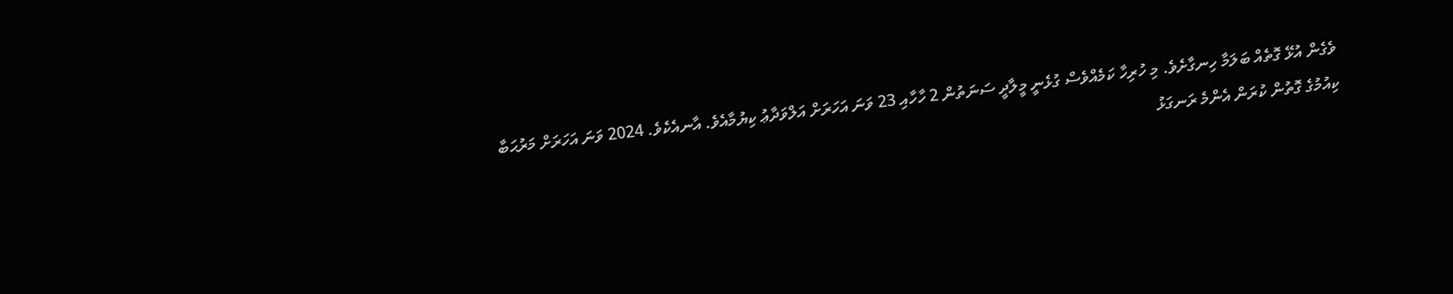ވެގެން އުޅޭ ގޮތެއް ބަލަމާ ހިނގާށެވެ. މި ހުރިހާ ކަމެއްވެސް ގުޅެނީ މީލާދީ ސަނަތުން 2 ހާހާއި 23 ވަނަ އަހަރަށް އަލްވަދާޢު ކިޔުމާއެވެ. އާނއެކެވެ. 2024 ވަނަ އަހަރަށް މަރުޙަބާ ކިއުމުގެ ގޮތުން ކުރަން އެންމެ ރަނގަޅު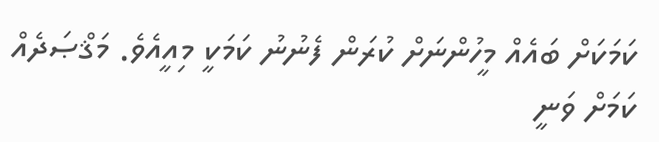ކަމަކަށް ބައެއް މީހުންނަށް ކުރަން ފެނުނު ކަމަކީ މިއީއެވެ. މަޤްޞަދެއް ކަމަށް ވަނީ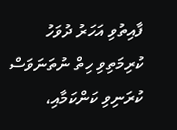ފާއިތުވި އަހަރު ދުވަހު ކުރިމަތިވި ހިތް ނުތަނަވަސް ކުރަނިވި ކަންކަމާއި،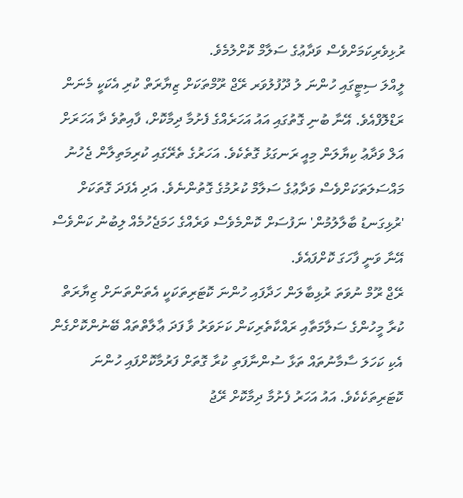ރުޅިވެރިކަމަށްވެސް ވަދާޢުގެ ސަލާމް ކޮށްލުމެވެ.
ލީއްލަ ސިޓީގައި ހުންނަ ލު ދޫފުލުވަރ ރޭޖް ރޫމްތަކަށް ޒިޔާރަތް ކުރި އެކަކީ މެނަން ރަޑްލޮފްއެވެ. އޭނާ ބުނި ގޮތުގައި އައު އަހަރެއްގެ ފެށުމާ ދިމާކޮށް، ފާއިތުވެ ދާ އަހަރަށް އަލް ވަދާޢު ކިޔާލަން މިއީ ރަނގަޅު ގޮތެކެވެ. އަހަރުގެ ތެރޭގައި ކުރިމަތިލާން ޖެހުނު މައްސަލަތަކަށްވެސް ވަދާޢުގެ ސަލާމް ކުރުމުގެ ގޮތުންނެވެ. އަދި އެފަދަ ގޮތަކަށް 'ރުޅިގަނޑު ބާލާލުމުން' ނަފުސަށް ކޮންމެވެސް ވަރެއްގެ ހަމަޖެހުމެއް ލިބުނު ކަންވެސް އޭނާ ވަނީ ފާހަގަ ކޮށްފައެވެ.
ރޭޖް ރޫމް ނުވަތަ ރުޅިބާލަން ހަދާފައި ހުންނަ ކޮޓަރިތަކަކީ އެތަންތަނަށް ޒިޔާރަތް ކުރާ މީހުންގެ ސަލާމަތާއި ރައްކާތެރިކަން ކަށަވަރު ވާ ފަދަ ޢާލާތްތައް ބޭނުންކޮށްގެން އެކި ކަހަލަ ސާމާނުތައް ތަޅާ ސުންނާފަތި ކުރާ ގޮތަށް ފަރުމާކޮށްފައި ހުންނަ ކޮޓަރިތަކެކެވެ. އައު އަހަރު ފެށުމާ ދިމާކޮށް ރޭޖު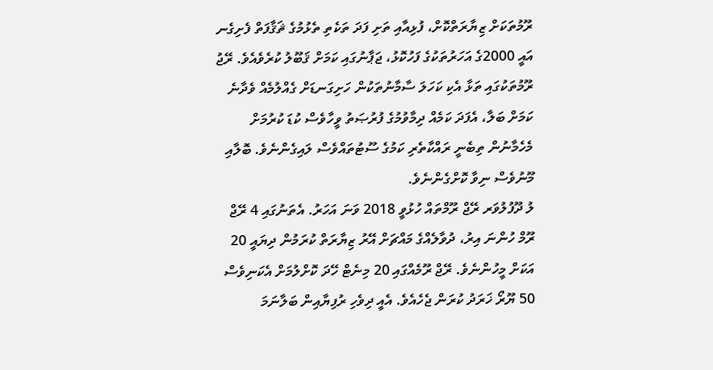ރޫމުތަކަށް ޒިޔާރަތްކޮށް، ފުޅިއާއި ތަށި ފަދަ ތަކެތި ތެޅުމުގެ ޘަޤާފަތް ފެށިގެނ އައީ 2000ގެ އަހަރުތަކުގެ ފަހުކޮޅު، ޖަޕާނުގައި ކަމަށް ޤަބޫލު ކުރެވެއެވެ. ރޭޖު ރޫމުތަކުގައި ތަޅާ އެކި ކަހަލަ ސާމާނުތަކުން ހަށިގަނޑަށް ގެއްލުމެއް ވެދާނެ ކަމަށް ބަލާ، އެފަދަ ކަމެއް ދިމާވުމުގެ ފުރުޞަތު ވީހާވެސް ކުޑަ ކުރުމަށް މެހެމާނުން ތިބެނީ ރައްކާތެރި ކަމުގެ ސޫޓުތައްވެސް ލައިގެންނެވެ. ބޮލާއި މޫނުވެސް ނިވާ ކޮށްގެންނެވެ.
ލު ދޫފުލުވަރ ރޭޖް ރޫމްތައް ހުޅުވީ 2018 ވަނަ އަހަރު. އެތަނުގައި 4 ރޭޖް ރޫމް ހުންނަ އިރު، ދުވާލެއްގެ މައްޗަށް އޭރު ޒިޔާރަތް ކުރަމުން ދިޔައީ 20 އަކަށް މީހުންނެވެ. ރޭޖް ރޫމެއްގައި 20 މިނެޓް ހޭދަ ކޮށްލުމަށް އެކަނިވެސް 50 ޔޫރޯ ޚަރަދު ކުރަން ޖެހެއެވެ. އެއީ ދިވެހި ރުފިޔާއިން ބަލާނަމަ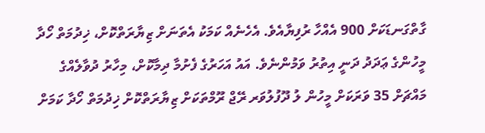ގާތްގަނޑަކަށް 900 އެއްހާ ރުފިޔާއެވެ. އެހެނެއް ކަމަކު އެތަނަށް ޒިޔާރަތްކޮށް، ޚިދުމަތް ހޯދާ މީހުންގެ ޢަދަދު ދަނީ އިތުރު ވަމުންނެވެ. އައު އަހަރުގެ ފެށުމާ ދިމާކޮށް، މިހާރު ދުވާލެއްގެ މައްޗަށް 35 ވަރަކަށް މީހުން ލު ދޫފުލުވަރ ރޭޖް ރޫމްތަކަށް ޒިޔާރަތްކޮށް ޚިދުމަތް ހޯދާ ކަމަށް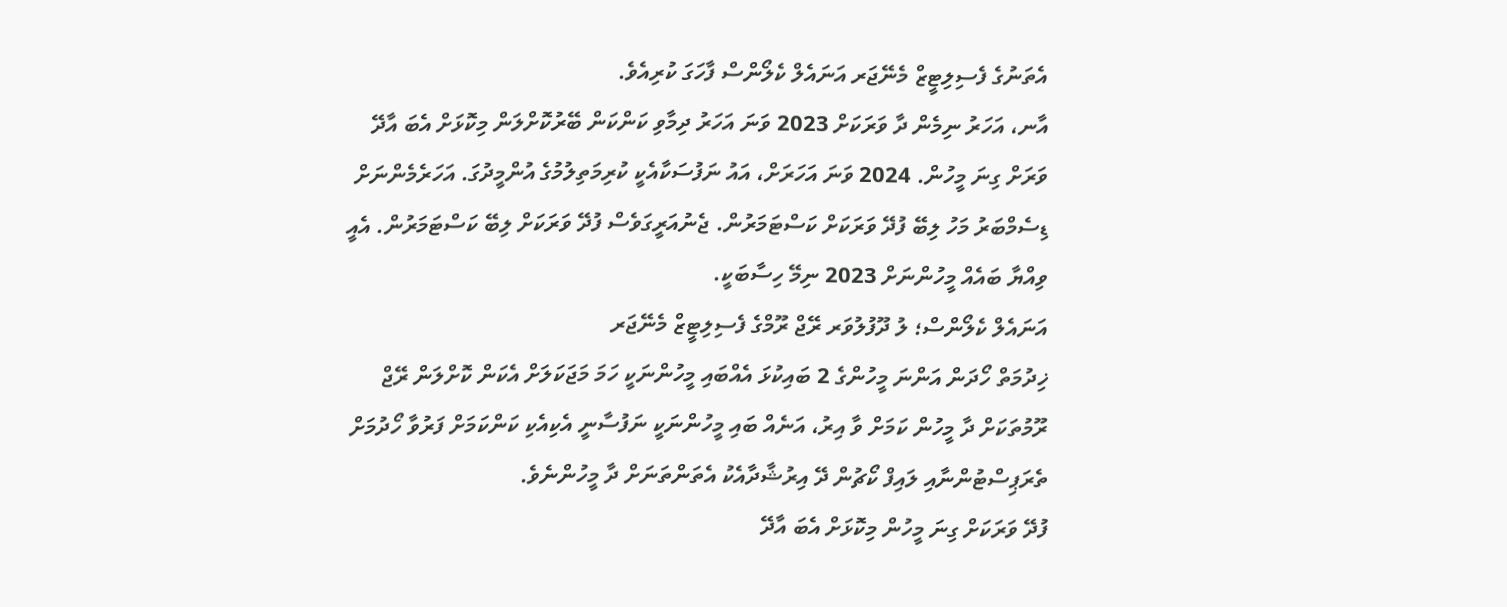އެތަނުގެ ފެސިލިޓީޒް މެނޭޖަރ އަނައެލް ކެލޯންސް ފާހަގަ ކުރިއެވެ.
އާނ، އަހަރު ނިމެން ދާ ވަރަކަށް 2023 ވަނަ އަހަރު ދިމާވި ކަންކަން ބޭރުކޮށްލަން މިކޮޅަށް އެބަ އާދޭ ވަރަށް ގިނަ މީހުން. 2024 ވަނަ އަހަރަށް، އައު ނަފުސަކާއެކީ ކުރިމަތިލުމުގެ އުންމީދުގަ. އަހަރެމެންނަށް ޑިސެމްބަރު މަހު ލިބޭ ފުދޭ ވަރަކަށް ކަސްޓަމަރުން. ޖެނުއަރީގަވެސް ފުދޭ ވަރަކަށް ލިބޭ ކަސްޓަމަރުން. އެއީ ވިއްޔާ ބައެއް މީހުންނަށް 2023 ނިމޭ ހިސާބަކީ.
އަނައެލް ކެލޯންސް؛ ލު ދޫފުލުވަރ ރޭޖް ރޫމްގެ ފެސިލިޓީޒް މެނޭޖަރ
ޚިދުމަތް ހޯދަން އަންނަ މީހުންގެ 2 ބައިކުޅަ އެއްބައި މީހުންނަކީ ހަމަ މަޖަކަލަށް އެކަން ކޮށްލަން ރޭޖް ރޫމުތަކަށް ދާ މީހުން ކަމަށް ވާ އިރު، އަނެއް ބައި މީހުންނަކީ ނަފުސާނީ އެކިއެކި ކަންކަމަށް ފަރުވާ ހޯދުމަށް ތެރަޕިސްޓުންނާއި ލައިފް ކޯޗުން ދޭ އިރުޝާދާއެކު އެތަންތަނަށް ދާ މީހުންނެވެ.
ފުދޭ ވަރަކަށް ގިނަ މީހުން މިކޮޅަށް އެބަ އާދޭ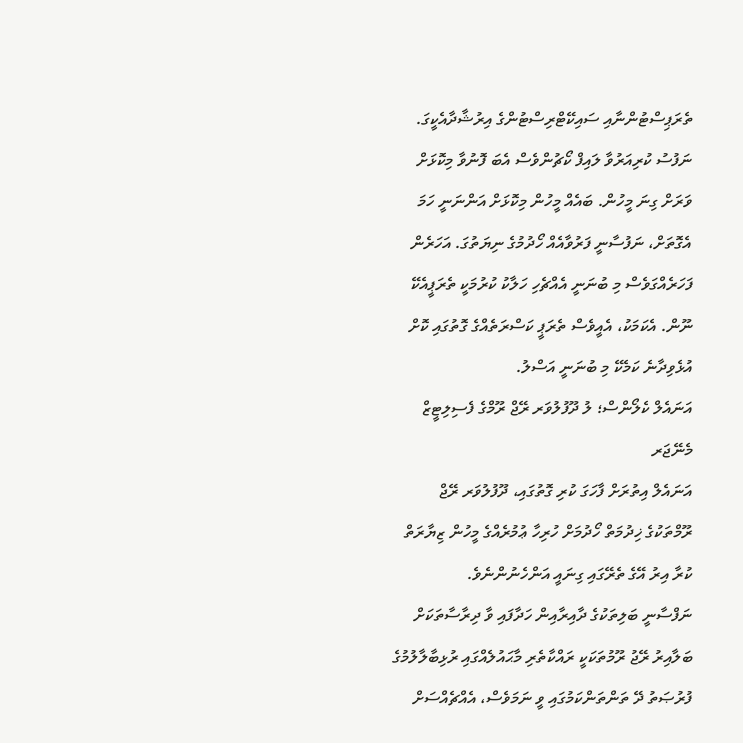ތެރަޕިސްޓުންނާއި ސައިކޭޓްރިސްޓުންގެ އިރުޝާދާއެކީގަ. ނަފުސު ކުރިއަރުވާ ލައިފް ކޯޗުންވެސް އެބަ ފޮނުވާ މިކޮޅަށް ވަރަށް ގިނަ މީހުން. ބައެއް މީހުން މިކޮޅަށް އަންނަނީ ހަމަ އެގޮތަށް، ނަފުސާނީ ފަރުވާއެއް ހޯދުމުގެ ނިޔަތުގަ. އަހަރެން ފަހަރެއްގަވެސް މި ބުނަނީ އެއްޗެހި ހަލާކު ކުރުމަކީ ތެރަޕީއެކޭ ނޫން. އެކަމަކު، އެއީވެސް ތެރަޕީ ކަސްރަތެއްގެ ގޮތުގައި ކޮށް އުޅެވިދާނެ ކަމެކޭ މި ބުނަނީ އަސްލު.
އަނައެލް ކެލޯންސް؛ ލު ދޫފުލުވަރ ރޭޖް ރޫމްގެ ފެސިލިޓީޒް މެނޭޖަރ
އަނައެލް އިތުރަށް ފާހަގަ ކުރި ގޮތުގައި، ދޫފުލުވަރ ރޭޖް ރޫމްތަކުގެ ޚިދުމަތް ހޯދުމަށް ހުރިހާ ޢުމުރެއްގެ މީހުން ޒިޔާރަތް ކުރާ އިރު އޭގެ ތެރޭގައި ގިނައީ އަންހެނުންނެވެ.
ނަފްސާނީ ބަލިތަކުގެ ދާއިރާއިން ހަދާފައި ވާ ދިރާސާތަކަށް ބަލާއިރު ރޭޖު ރޫމުތަކަކީ ރައްކާތެރި މާޙައުލެއްގައި ރުޅިބާލާލުމުގެ ފުރުޞަތު ދޭ ތަންތަންކަމުގައި ވީ ނަމަވެސް، އެއްޗެއްސަށް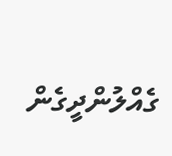ގެއްލުންދީގެން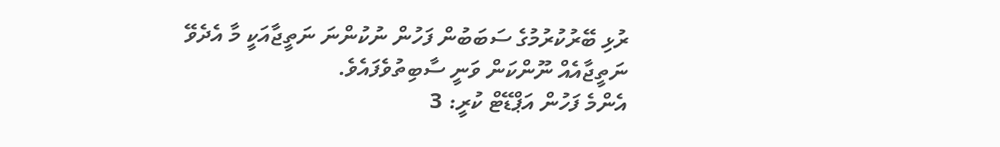ރުޅި ބޭރުކުރުމުގެ ސަބަބުން ފަހުން ނުކުންނަ ނަތީޖާއަކީ މާ އެދެވޭ ނަތީޖާއެއް ނޫންކަން ވަނީ ސާބިތުވެފައެވެ.
އެންމެ ފަހުން އަޕްޑޭޓް ކުރީ: 3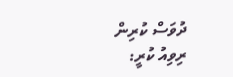ދުވަސް ކުރިން
ރިވިއު ކުރީ: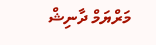މަރްޔަމް ދާނިޝް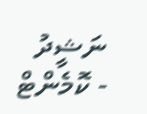ނަޝީދު
- ކޮމެންޓް